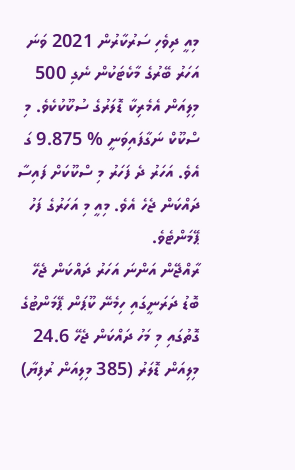މިއީ ދިވެހި ސަރުކާރުން 2021 ވަނަ އަހަރު ބޭރުގެ މާކެޓަކުން ނެގި 500 މިލިއަން އެމެރިކާ ޑޮލަރުގެ ސުކޫކުކެވެ. މި ސްކޫކް ނަގާފައިވަނީ % 9.875 ގަ އެވެ. އަހަރު ދެ ފަހަރު މި ސްކޫކަށް ފައިސާ ދައްކަން ޖެހެ އެވެ. މިއީ މި އަހަރުގެ ފަހު ޕޭމަންޓެވެ.
ރާއްޖޭން އަންނަ އަހަރު ދައްކަން ޖެހޭ ބޮޑު ދަރަނީގައި ހިމެނޭ ކޫޕަން ޕޭމަންޓުގެ ގޮތުގައި މި މަހު ދައްކަން ޖެހޭ 24.6 މިލިއަން ޑޮލަރު (385 މިލިއަން ރުފިޔާ)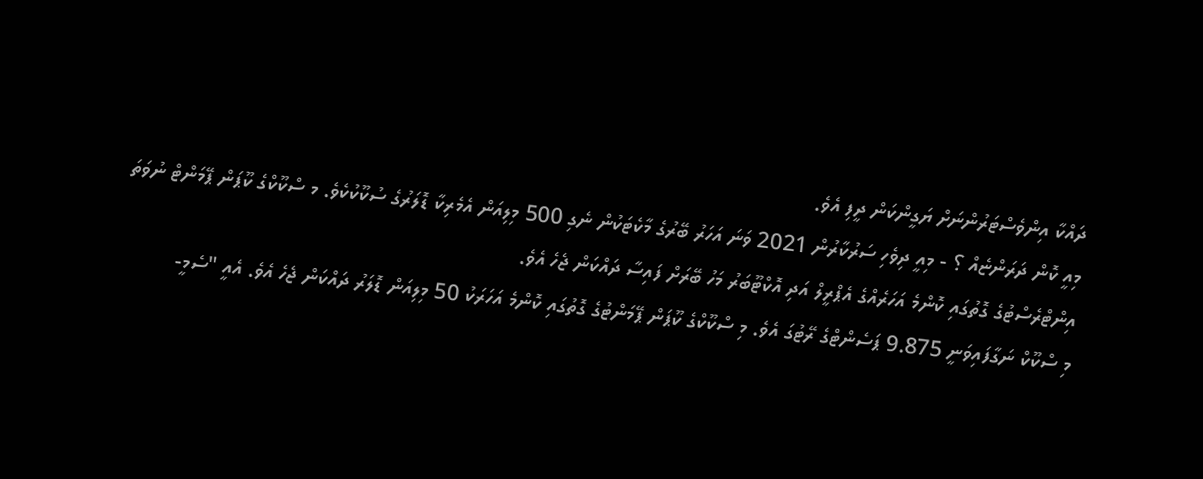ދައްކާ އިންވެސްޓަރުންނަށް ޔަގީންކަން ދީފި އެވެ.
މިއީ ކޮން ދަރަންޏެއް ؟ - މިއީ ދިވެހި ސަރުކާރުން 2021 ވަނަ އަހަރު ބޭރުގެ މާކެޓަކުން ނެގި 500 މިލިއަން އެމެރިކާ ޑޮލަރުގެ ސުކޫކުކެވެ. މ ސްކޫކްގެ ކޫޕަން ޕޭމަންޓް ނުވަތަ އިންޓްރެސްޓުގެ ގޮތުގައި ކޮންމެ އަހަރެއްގެ އެޕްރީލް އަދި އޮކްޓޫބަރު މަހު ބޭރަށް ފައިސާ ދައްކަން ޖެހެ އެވެ.
މި ސްކޫކް ނަގާފައިވަނީ 9.875 ޕަސެންޓްގެ ރޭޓުގަ އެވެ. މި ސްކޫކްގެ ކޫޕަން ޕޭމަންޓުގެ ގޮތުގައި ކޮންމެ އަހަރަކު 50 މިލިއަން ޑޮލަރު ދައްކަން ޖެހެ އެވެ. އެއީ "ސެމީ-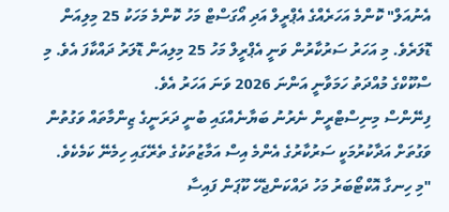އެނުއަލް" ކޮންމެ އަހަރެއްގެ އެޕްރީލް އަދި އޯގަސްޓް މަހު ކޮންމެ މަހަކު 25 މިލިއަން ޑޮލަރެވެ. މި އަހަރު ސަރުކާރުން ވަނީ އެޕްރީލް މަހު 25 މިލިއަން ޑޮލަރު ދައްކާފަ އެވެ. މި ސްކޫކްގެ މުއްދަތު ހަމަވާނީ އަންނަ 2026 ވަނަ އަހަރު އެވެ.
ފިނޭންސް މިނިސްޓްރީން ނެރުނު ބަޔާނެއްގައި ބުނީ ދަރަނީގެ ޒިންމާތައް ވަގުތުން ވަގުތަށް އަދާކުރުމަކީ ސަރުކާރުގެ އެންމެ އިސް އަމާޒުތަކުގެ ތެރޭގައި ހިމެނޭ ކަމެކެވެ.
"މި ހިނގާ އޮކްޓޯބަރު މަހު ދައްކަންޖެހޭ ކޫޕަން ފައިސާ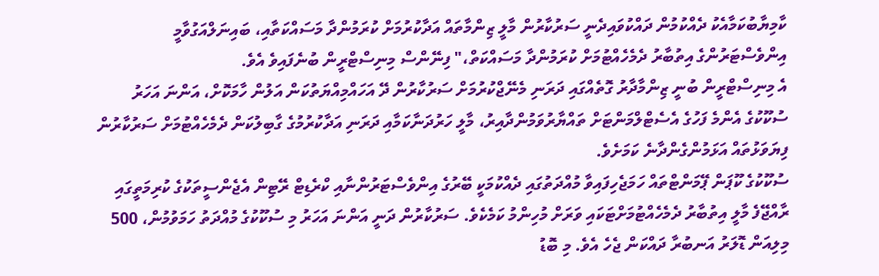ކާމިޔާބުކަމާއެކު ދެއްކުމުން ދައްކުވައިދެނީ ސަރުކާރުން މާލީ ޒިންމާތައް އަދާކުރުމަށް ކުރަމުންދާ މަސައްކަތާއި، ބައިނަލްއަގުވާމީ އިންވެސްޓަރުންގެ އިތުބާރު ދެމެހެއްޓުމަށް ކުރަމުންދާ މަސައްކަތް،" ފިނޭންސް މިނިސްޓްރީން ބުނެފައިވެ އެވެ.
އެ މިނިސްޓްރީން ބުނީ ޒިންމާދާރު ގޮތެއްގައި ދަރަނި މެނޭޖްކުރުމަށް ސަރުކާރުން ދޭ އަހައްމިއްޔަތުކަން އަލުން ހާމަކޮށް، އަންނަ އަހަރު ސުކޫކުގެ އެންމެ ފަހުގެ އެސެޓްލްމަންޓަށް ތައްޔާރުވަމުންދާއިރު، މާލީ ހަރުދަނާކަމާއި ދަރަނި އަދާކުރުމުގެ ގާބިލުކަން ދެމެހެއްޓުމަށް ސަރުކާރުން ފިޔަވަޅުތައް އަޅަމުންގެންދާނެ ކަމަށެވެ.
ސުކޫކުގެ ކޫޕަން ޕޭމަންޓްތައް ހަމަޖެހިފައިވާ މުއްދަތުގައި ދެއްކުމަކީ ބޭރުގެ އިންވެސްޓަރުންނާއި ކްރެޑިޓް ރޭޓިން އެޖެންސީތަކުގެ ކުރިމަތީގައި ރާއްޖޭފެ މާލީ އިތުބާރު ދެމެހެއްޓުމަށްޓަކައި ވަރަށް މުހިންމު ކަމެކެވެ. ސަރުކާރުން ދަނީ އަންނަ އަހަރު މި ސުކޫކުގެ މުއްދަތު ހަމަވުމުން، 500 މިލިއަން ޑޮލަރު އަނބުރާ ދައްކަން ޖެހެ އެވެ. މި ބޮޑު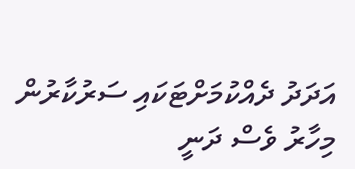އަދަދު ދެއްކުމަށްޓަކައި ސަރުކާރުން މިހާރު ވެސް ދަނީ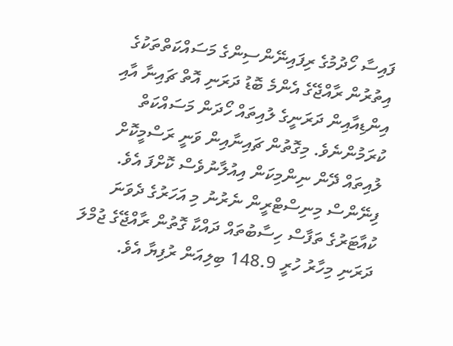ފައިސާ ހޯދުމުގެ ރިފައިނޭންސިންގެ މަސައްކަތްތަކުގެ އިތުރުން ރާއްޖޭގެ އެންމެ ބޮޑު ދަރަނި އޮތް ޗައިނާ އާއި އިންޑިއާއިން ދަރަނީގެ ލުއިތައް ހޯދަން މަސައްކަތް ކުރަމުންނެވެ. މިގޮތުން ޗައިނާއިން ވަނީ ރަސްމީކޮށް ލުއިތައް ދޭން ނިންމިކަން އިއުލާނުވެސް ކޮށްފަ އެވެ.
ފިނޭންސް މިނިސްޓްރީން ނެރުނު މި އަހަރުގެ ދެވަނަ ކުއާޓަރުގެ ތަފާސް ހިސާބުތައް ދައްކާ ގޮތުން ރާއްޖޭގެ ޖުމްލަ ދަރަނި މިހާރު ހުރީ 148.9 ބިލިއަން ރުފިޔާ އެވެ.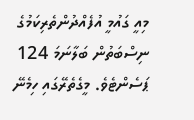މިއީ ގައުމީ އުފެއްދުންތެރިކަމުގެ ނިސްބަތުން ބަލާނަމަ 124 ޕަސެންޓެވެ. މީގެތެރޭގައި ހިމެނޭ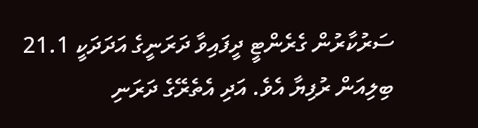ސަރުކާރުން ގެރެންޓީ ދީފައިވާ ދަރަނީގެ އަދަދަކީ 21.1 ބިލިއަން ރުފިޔާ އެވެ. އަދި އެތެރޭގެ ދަރަނި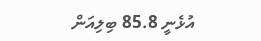އުޅެނީ 85.8 ބިލިއަން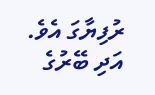ރުފިޔާގަ އެވެ. އަދި ބޭރުގެ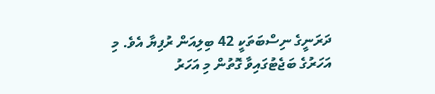ދަރަނީގެ ނިސްބަތަކީ 42 ބިލިއަން ރުފިޔާ އެވެ. މި އަހަރުގެ ބަޖެޓުގައިވާ ގޮތުން މި އަހަރު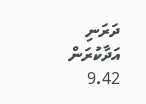ދަރަނި އަދާކުރަން 9.42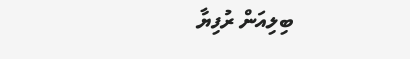ބިލިއަން ރުފިޔާ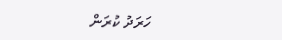ހަރަދު ކުރަން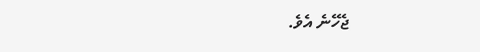ޖެހޭނެ އެވެ.